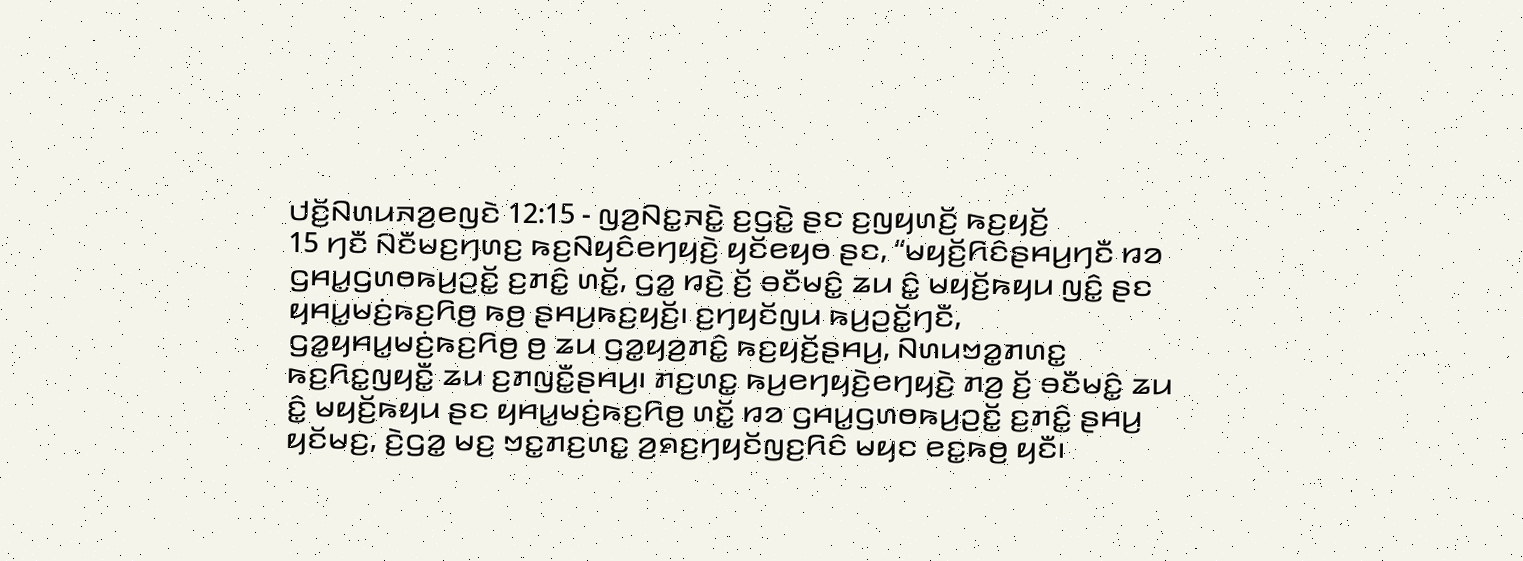ꤓꤢꤩ꤬ꤡꤛꤣꤏꤤ꤬ꤕꤜꤢꤧ 12:15 - ꤜꤤ꤬ꤡꤢ꤭ꤏꤢꤧ꤭ ꤢ꤬ꤞꤢꤧ꤭ ꤔꤢ ꤢ꤬ꤜꤟꤛꤢꤩ꤬ ꤒꤢ꤬ꤟꤢꤩ꤬
15 ꤚꤢꤪ ꤡꤢꤪꤗꤢ꤬ꤚꤛꤢ꤬ ꤒꤢ꤬ꤡꤟꤢꤨꤕꤚꤟꤢꤧ꤬ ꤟꤢꤩꤕꤟꤥ ꤔꤢ, “ꤗꤟꤢꤩ꤬ꤖꤢꤨꤔꤌꤣ꤬ꤚꤢꤪ ꤙꤤ ꤞꤌꤣ꤭ꤞꤛꤥꤒꤣ꤬ꤑꤢꤩ꤭ ꤢ꤬ꤊꤢꤨ꤭ ꤛꤢꤩ꤭, ꤞꤤ꤭ ꤙꤢꤧ꤬ ꤢꤩ꤬ ꤋꤢꤪꤗꤢꤨ꤭ ꤘꤣ ꤢꤨ꤭ ꤗꤟꤢꤩ꤬ꤒꤟꤣ ꤜꤢꤨ꤭ ꤔꤢ ꤟꤌꤣ꤭ꤗꤢꤦ꤬ꤒꤢ꤬ꤖꤥ꤬ ꤒꤥ꤬ ꤔꤌꤣ꤬ꤒꤢ꤬ꤟꤢꤩ꤬꤯ ꤢ꤬ꤚꤟꤢꤩꤜꤣ ꤒꤣ꤬ꤑꤢꤩ꤭ꤚꤢꤪ, ꤞꤤ꤭ꤟꤌꤣ꤭ꤗꤢꤦ꤬ꤒꤢ꤬ꤖꤥ꤬ ꤥ꤬ ꤘꤣ ꤞꤤ꤭ꤟꤤ꤬ꤊꤢꤨ꤭ ꤒꤢ꤬ꤟꤢꤩ꤬ꤔꤌꤣ꤬, ꤡꤛꤣꤠꤤ꤭ꤊꤛꤢ꤭ ꤒꤢ꤬ꤖꤢ꤭ꤜꤟꤢꤪ꤭ ꤘꤣ ꤢ꤬ꤊꤜꤢꤪ꤭ꤔꤌꤣ꤬꤯ ꤊꤢ꤬ꤛꤢ꤭ ꤒꤣ꤬ꤕꤚꤟꤢꤧ꤬ꤕꤚꤟꤢꤧ꤬ ꤊꤤ꤬ ꤢꤩ꤬ ꤋꤢꤪꤗꤢꤨ꤭ ꤘꤣ ꤢꤨ꤭ ꤗꤟꤢꤩ꤬ꤒꤟꤣ ꤔꤢ ꤟꤌꤣ꤭ꤗꤢꤦ꤬ꤒꤢ꤬ꤖꤥ꤬ ꤛꤢꤩ꤭ ꤙꤤ ꤞꤌꤣ꤭ꤞꤛꤥꤒꤣ꤬ꤑꤢꤩ꤭ ꤢ꤬ꤊꤢꤨ꤭ ꤔꤌꤣ꤬ ꤟꤢꤩꤗꤢ꤬, ꤢꤧ꤬ꤞꤤ꤭ ꤗꤢ꤬ ꤠꤢ꤭ꤊꤢ꤬ꤛꤢ꤭ ꤤ꤬ꤎꤢ꤬ꤚꤟꤢꤩꤜꤢ꤬ꤖꤢꤨ ꤗꤟꤢ ꤕꤢ꤭ꤒꤥ꤬ ꤟꤢꤪ꤯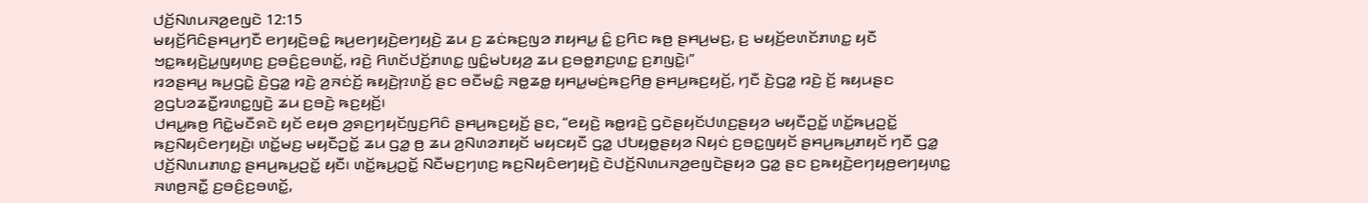ꤓꤢꤩ꤬ꤡꤛꤣꤏꤤ꤬ꤕꤜꤢꤧ 12:15
ꤗꤟꤢꤩ꤬ꤖꤢꤨꤔꤌꤣ꤬ꤚꤢꤪ ꤕꤚꤟꤢꤧ꤬ꤋꤢꤨ꤭ ꤒꤣ꤬ꤕꤚꤟꤢꤧ꤬ꤕꤚꤟꤢꤧ꤬ ꤘꤣ ꤢ꤬ ꤘꤢꤦꤒꤢ꤬ꤜꤤ ꤊꤟꤌꤣ꤭ ꤢꤨ꤭ ꤢ꤬ꤖꤢ ꤒꤥ꤬ ꤔꤌꤣ꤬ꤗꤢ꤬, ꤢ꤬ ꤗꤟꤢꤩ꤬ꤕꤛꤢꤩꤊꤛꤢ꤭ ꤟꤢꤪ ꤠꤢ꤭ꤒꤟꤢꤧ꤬ꤣ꤭ꤜꤟꤛꤢ꤬ ꤢ꤬ꤋꤢꤨ꤬ꤢ꤬ꤋꤛꤢꤩ꤭, ꤙꤢꤧ꤬ ꤖꤛꤢꤩꤓꤢꤩ꤬ꤊꤛꤢ꤭ ꤜꤢꤨ꤭ꤗꤝꤟꤤ꤬ ꤘꤣ ꤢ꤬ꤋꤥ꤭ꤊꤢ꤬ꤛꤢ꤭ ꤢ꤬ꤊꤜꤢꤧ꤭꤯”
ꤙꤤꤔꤌꤣ꤬ ꤒꤣ꤬ꤞꤢꤧ꤭ ꤢꤧ꤬ꤞꤤ꤭ ꤙꤢꤧ꤬ ꤤ꤬ꤏꤢꤦꤢꤩ꤬ ꤒꤟꤢꤧ꤬ꤐꤛꤢꤩ꤬ ꤔꤢ ꤋꤢꤪꤗꤢꤨ꤭ ꤏꤥ꤭ꤘꤥ꤭ ꤟꤌꤣ꤭ꤗꤢꤦ꤬ꤒꤢ꤬ꤖꤥ꤬ ꤔꤌꤣ꤬ꤒꤢ꤬ꤟꤢꤩ꤬, ꤚꤢꤪ ꤢꤧ꤬ꤞꤤ꤭ ꤙꤢꤧ꤬ ꤢꤩ꤬ ꤒꤟꤣꤔꤢ ꤤ꤬ꤞꤝꤤꤘꤢꤪ꤭ꤙꤛꤢ꤭ꤜꤢꤧ꤬ ꤘꤣ ꤢ꤬ꤋꤢꤧ꤬ ꤒꤢ꤬ꤟꤢꤩ꤬꤯
ꤓꤌꤣ꤭ꤒꤥ꤬ ꤖꤢꤧ꤭ꤗꤢꤪꤎꤢꤧ ꤟꤢꤩ ꤕꤟꤥ ꤤ꤬ꤎꤢ꤬ꤚꤟꤢꤩꤜꤢ꤬ꤖꤢꤨ ꤔꤌꤣ꤬ꤒꤢ꤬ꤟꤢꤩ꤬ ꤔꤢ, “ꤕꤟꤢꤧ꤬ ꤒꤥ꤭ꤙꤢꤧ꤬ ꤞꤢꤧꤔꤟꤢꤩꤓꤛꤢ꤬ꤔꤟꤤ ꤗꤟꤢꤪꤑꤢꤩ꤭ ꤛꤢꤩ꤭ꤒꤣ꤬ꤑꤢꤩ꤭ ꤒꤢ꤬ꤡꤟꤢꤨꤕꤚꤟꤢꤧ꤬꤯ ꤛꤢꤩ꤭ꤗꤢ꤬ ꤗꤟꤢꤪꤑꤢꤩ꤭ ꤘꤣ ꤞꤤ꤭ ꤥ꤬ ꤘꤣ ꤤ꤬ꤡꤛꤤꤊꤟꤢꤩ ꤗꤟꤢꤟꤢꤪ ꤞꤤ꤭ ꤓꤝꤟꤥ꤭ꤔꤟꤤ ꤡꤟꤢꤦ ꤢ꤬ꤋꤢ꤭ꤜꤟꤢꤩ ꤔꤌꤣ꤬ꤒꤣ꤬ꤊꤟꤢꤩ ꤚꤢꤪ ꤞꤤ꤭ ꤓꤢꤩ꤬ꤡꤛꤣꤊꤛꤢ꤭ ꤔꤌꤣ꤬ꤒꤣ꤬ꤑꤢꤩ꤭ ꤟꤢꤪ꤯ ꤛꤢꤩ꤭ꤒꤣ꤬ꤑꤢꤩ꤭ ꤡꤢꤪꤗꤢ꤬ꤚꤛꤢ꤬ ꤒꤢ꤬ꤡꤟꤢꤨꤕꤚꤟꤢꤧ꤬ ꤢꤧꤓꤢꤩ꤬ꤡꤛꤣꤏꤤ꤬ꤕꤜꤢꤧꤔꤟꤤ ꤞꤤ꤭ ꤔꤢ ꤢ꤬ꤒꤟꤢꤧ꤬ꤕꤚꤟꤥ꤬ꤕꤚꤟꤛꤢ꤭ ꤏꤛꤥ꤬ꤏꤢꤪ꤭ ꤢ꤬ꤋꤢꤨ꤬ꤢ꤬ꤋꤛꤢꤩ꤭,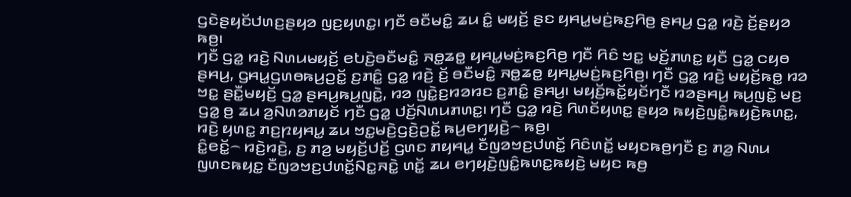ꤞꤢꤧꤔꤟꤢꤩꤓꤛꤢ꤬ꤔꤟꤤ ꤜꤢ꤬ꤟꤛꤢ꤭꤯ ꤚꤢꤪ ꤋꤢꤪꤗꤢꤨ꤭ ꤘꤣ ꤢꤨ꤭ ꤗꤟꤢꤩ꤬ ꤔꤢ ꤟꤌꤣ꤭ꤗꤢꤦ꤬ꤒꤢ꤬ꤖꤥ꤬ ꤔꤌꤣ꤬ ꤞꤤ꤭ ꤙꤢꤧ꤬ ꤢꤩ꤬ꤔꤟꤤ ꤒꤥ꤬꤯
ꤚꤢꤪ ꤞꤤ꤭ ꤙꤢꤧ꤬ ꤡꤛꤣꤗꤟꤢꤩ꤬ ꤕꤝꤢꤧ꤬ꤋꤢꤪꤗꤢꤨ꤭ ꤏꤥ꤭ꤘꤥ꤭ ꤟꤌꤣ꤭ꤗꤢꤦ꤬ꤒꤢ꤬ꤖꤥ꤬ ꤚꤢꤪ ꤖꤢꤨ ꤠꤢ꤭ ꤗꤢꤩ꤬ꤊꤛꤢ꤭ ꤟꤢꤪ ꤞꤤ꤭ ꤍꤟꤥ ꤔꤌꤣ꤬, ꤞꤌꤣ꤭ꤞꤛꤥꤒꤣ꤬ꤑꤢꤩ꤭ ꤢ꤬ꤊꤢꤨ꤭ ꤞꤤ꤭ ꤙꤢꤧ꤬ ꤢꤩ꤬ ꤋꤢꤪꤗꤢꤨ꤭ ꤏꤥ꤭ꤘꤥ꤭ ꤟꤌꤣ꤭ꤗꤢꤦ꤬ꤒꤢ꤬ꤖꤥ꤬꤯ ꤚꤢꤪ ꤞꤤ꤭ ꤙꤢꤧ꤬ ꤗꤟꤢꤩ꤬ꤒꤥ꤭ ꤙꤤ ꤠꤢ꤭ ꤔꤢꤪ꤭ꤗꤟꤢꤩ꤬ ꤞꤤ꤭ ꤔꤌꤣ꤬ꤒꤣ꤬ꤜꤢꤧ꤭, ꤙꤤ ꤜꤢꤧ꤭ꤢ꤬ꤙꤤꤙꤢ ꤢ꤬ꤊꤢꤨ꤭ ꤔꤌꤣ꤬꤯ ꤗꤟꤢꤩ꤬ꤒꤢꤩ꤭ꤟꤢꤩꤚꤢꤪ ꤙꤤꤔꤌꤣ꤬ ꤒꤣ꤬ꤜꤢꤧ꤭ ꤗꤢ꤬ ꤞꤤ꤭ ꤥ꤬ ꤘꤣ ꤤ꤬ꤡꤛꤤꤊꤟꤢꤩ ꤚꤢꤪ ꤞꤤ꤭ ꤓꤢꤩ꤬ꤡꤛꤣꤊꤛꤢ꤭꤯ ꤚꤢꤪ ꤞꤤ꤭ ꤙꤢꤧ꤬ ꤖꤛꤢꤩꤟꤛꤢ꤭ ꤔꤟꤤ ꤒꤟꤢꤧ꤬ꤜꤢꤨ꤭ꤒꤟꤢꤧ꤬ꤒꤛꤢ꤭, ꤙꤢꤧ꤬ ꤟꤛꤢ꤭ ꤊꤢ꤬ꤐꤟꤌꤣ꤭ ꤘꤣ ꤠꤢ꤭ꤗꤢꤧ꤬ꤞꤢꤧ꤬ꤑꤢꤩ꤭ ꤒꤣ꤬ꤕꤚꤟꤢꤧ꤬꤮ ꤒꤥ꤬꤯
ꤢꤨ꤭ꤕꤢꤩ꤭꤮ ꤙꤢꤧ꤬ꤙꤢꤧ꤬, ꤢ꤬ ꤊꤤ꤬ ꤗꤟꤢꤩ꤬ꤓꤢꤩ꤬ ꤞꤛꤢ ꤊꤟꤌꤣ꤭ ꤢꤪꤜꤤꤠꤢ꤬ꤓꤛꤢꤩ꤭ ꤖꤢꤨꤛꤢꤩ꤭ ꤗꤟꤢꤒꤥ꤬ꤚꤢꤪ ꤢ꤬ ꤊꤤ꤬ ꤡꤛꤣ ꤜꤛꤢꤒꤟꤢ꤭ ꤢꤪꤜꤤꤠꤢ꤬ꤓꤛꤢꤩ꤭ꤡꤢ꤭ꤏꤢꤧ꤭ ꤛꤢꤩ꤭ ꤘꤣ ꤕꤚꤟꤢꤧ꤬ꤜꤢꤨ꤭ꤒꤛꤢ꤭ꤒꤟꤢꤧ꤬ ꤗꤟꤢ ꤒꤥ꤬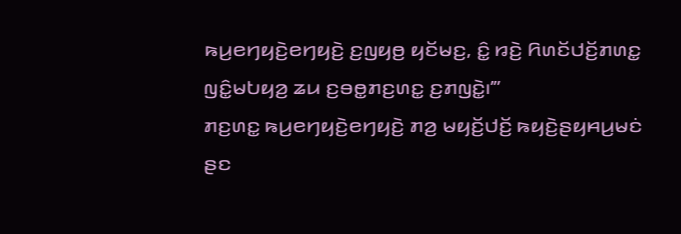ꤒꤣ꤬ꤕꤚꤟꤢꤧ꤬ꤕꤚꤟꤢꤧ꤬ ꤢ꤬ꤜꤟꤥ꤬ ꤟꤢꤩꤗꤢ꤬, ꤢꤨ꤭ ꤙꤢꤧ꤬ ꤖꤛꤢꤩꤓꤢꤩ꤬ꤊꤛꤢ꤭ ꤜꤢꤨ꤭ꤗꤝꤟꤤ꤬ ꤘꤣ ꤢ꤬ꤋꤥ꤭ꤊꤢ꤬ꤛꤢ꤭ ꤢ꤬ꤊꤜꤢꤧ꤭꤯’”
ꤊꤢ꤬ꤛꤢ꤭ ꤒꤣ꤬ꤕꤚꤟꤢꤧ꤬ꤕꤚꤟꤢꤧ꤬ ꤊꤤ꤬ ꤗꤟꤢꤩ꤬ꤓꤢꤩ꤬ ꤒꤟꤢꤧ꤬ꤔꤟꤌꤣ꤬ꤗꤢꤦ ꤔꤢ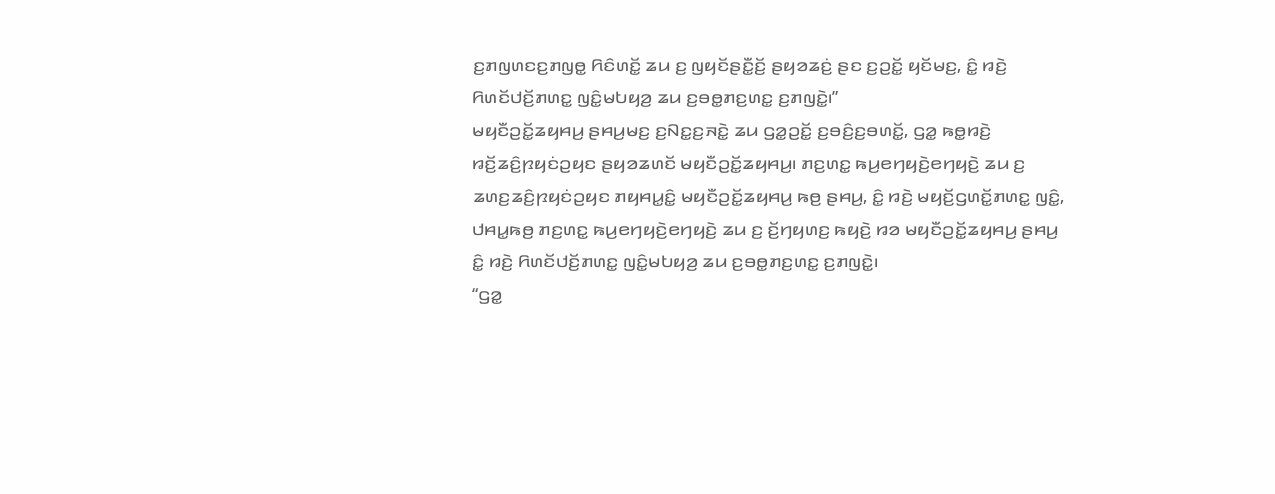ꤢ꤬ꤊꤜꤛꤢꤢ꤬ꤊꤜꤥ꤭ ꤖꤢꤨꤛꤢꤩ꤭ ꤘꤣ ꤢ꤬ ꤜꤟꤢꤩꤔꤢꤪ꤭ꤢꤩ꤬ ꤔꤟꤤꤘꤢꤦ꤬ ꤔꤢ ꤢ꤬ꤑꤢꤩ꤭ ꤟꤢꤩꤗꤢ꤬, ꤢꤨ꤭ ꤙꤢꤧ꤬ ꤖꤛꤢꤩꤓꤢꤩ꤬ꤊꤛꤢ꤭ ꤜꤢꤨ꤭ꤗꤝꤟꤤ꤬ ꤘꤣ ꤢ꤬ꤋꤥ꤭ꤊꤢ꤬ꤛꤢ꤭ ꤢ꤬ꤊꤜꤢꤧ꤭꤯”
ꤗꤟꤢꤪꤑꤢꤩ꤭ꤘꤟꤌꤣ꤬ ꤔꤌꤣ꤬ꤗꤢ꤬ ꤢ꤬ꤡꤢ꤭ꤢ꤬ꤏꤢꤧ꤭ ꤘꤣ ꤞꤤ꤭ꤑꤢꤩ꤭ ꤢ꤬ꤋꤢꤨ꤬ꤢ꤬ꤋꤛꤢꤩ꤭, ꤞꤤ꤭ ꤒꤥ꤭ꤙꤢꤧ꤬ ꤙꤢꤩ꤬ꤘꤢꤨ꤬ꤐꤟꤢꤦꤑꤟꤢ ꤔꤟꤤꤘꤛꤢꤩ ꤗꤟꤢꤪꤑꤢꤩ꤭ꤘꤟꤌꤣ꤬꤯ ꤊꤢ꤬ꤛꤢ꤭ ꤒꤣ꤬ꤕꤚꤟꤢꤧ꤬ꤕꤚꤟꤢꤧ꤬ ꤘꤣ ꤢ꤬ ꤘꤛꤢ꤬ꤘꤢꤨ꤬ꤐꤟꤢꤦꤑꤟꤢ ꤊꤟꤌꤣ꤭ꤢꤨ꤭ ꤗꤟꤢꤪꤑꤢꤩ꤭ꤘꤟꤌꤣ꤬ ꤒꤥ꤬ ꤔꤌꤣ꤬, ꤢꤨ꤭ ꤙꤢꤧ꤬ ꤗꤟꤢꤩ꤬ꤞꤛꤢꤩ꤭ꤊꤛꤢ꤭ ꤜꤢꤨ꤭, ꤓꤌꤣ꤭ꤒꤥ꤬ ꤊꤢ꤬ꤛꤢ꤭ ꤒꤣ꤬ꤕꤚꤟꤢꤧ꤬ꤕꤚꤟꤢꤧ꤬ ꤘꤣ ꤢ꤬ ꤢꤩ꤬ꤚꤟꤛꤢ꤬ ꤒꤟꤢꤧ꤬ ꤙꤤ ꤗꤟꤢꤪꤑꤢꤩ꤭ꤘꤟꤌꤣ꤬ ꤔꤌꤣ꤬ ꤢꤨ꤭ ꤙꤢꤧ꤬ ꤖꤛꤢꤩꤓꤢꤩ꤬ꤊꤛꤢ꤭ ꤜꤢꤨ꤭ꤗꤝꤟꤤ꤬ ꤘꤣ ꤢ꤬ꤋꤥ꤭ꤊꤢ꤬ꤛꤢ꤭ ꤢ꤬ꤊꤜꤢꤧ꤭꤯
“ꤞꤤ꤭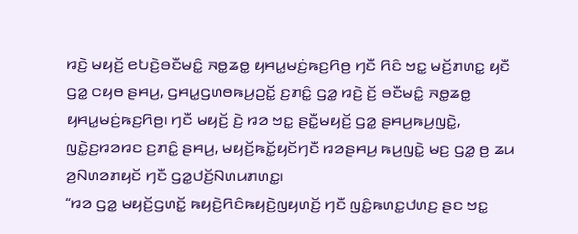ꤙꤢꤧ꤬ ꤗꤟꤢꤩ꤬ ꤕꤝꤢꤧ꤬ꤋꤢꤪꤗꤢꤨ꤭ ꤏꤥ꤭ꤘꤥ꤭ ꤟꤌꤣ꤭ꤗꤢꤦ꤬ꤒꤢ꤬ꤖꤥ꤬ ꤚꤢꤪ ꤖꤢꤨ ꤠꤢ꤭ ꤗꤢꤩ꤬ꤊꤛꤢ꤭ ꤟꤢꤪ ꤞꤤ꤭ ꤍꤟꤥ ꤔꤌꤣ꤬, ꤞꤌꤣ꤭ꤞꤛꤥꤒꤣ꤬ꤑꤢꤩ꤭ ꤢ꤬ꤊꤢꤨ꤭ ꤞꤤ꤭ ꤙꤢꤧ꤬ ꤢꤩ꤬ ꤋꤢꤪꤗꤢꤨ꤭ ꤏꤥ꤭ꤘꤥ꤭ ꤟꤌꤣ꤭ꤗꤢꤦ꤬ꤒꤢ꤬ꤖꤥ꤬꤯ ꤚꤢꤪ ꤗꤟꤢꤩ꤬ ꤢꤧ꤬ ꤙꤤ ꤠꤢ꤭ ꤔꤢꤪ꤭ꤗꤟꤢꤩ꤬ ꤞꤤ꤭ ꤔꤌꤣ꤬ꤒꤣ꤬ꤜꤢꤧ꤭, ꤜꤢꤧ꤭ꤢ꤬ꤙꤤꤙꤢ ꤢ꤬ꤊꤢꤨ꤭ ꤔꤌꤣ꤬, ꤗꤟꤢꤩ꤬ꤒꤢꤩ꤭ꤟꤢꤩꤚꤢꤪ ꤙꤤꤔꤌꤣ꤬ ꤒꤣ꤬ꤜꤢꤧ꤭ ꤗꤢ꤬ ꤞꤤ꤭ ꤥ꤬ ꤘꤣ ꤤ꤬ꤡꤛꤤꤊꤟꤢꤩ ꤚꤢꤪ ꤞꤤ꤭ꤓꤢꤩ꤬ꤡꤛꤣꤊꤛꤢ꤭꤯
“ꤙꤤ ꤞꤤ꤭ ꤗꤟꤢꤩ꤬ꤞꤛꤢꤩ꤭ ꤒꤟꤢꤧ꤬ꤖꤢꤨꤒꤟꤢꤧ꤬ꤜꤟꤛꤢꤩ꤬ ꤚꤢꤪ ꤜꤢꤨ꤭ꤒꤛꤢ꤭ꤓꤛꤢ꤬ ꤔꤢ ꤠꤢ꤭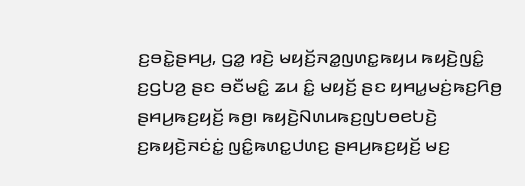ꤢ꤬ꤋꤢꤧ꤭ꤔꤌꤣ꤬, ꤞꤤ꤭ ꤙꤢꤧ꤬ ꤗꤟꤢꤩ꤬ꤏꤤ꤭ꤜꤛꤢ꤭ꤒꤟꤣ ꤒꤟꤢꤧ꤬ꤜꤢꤨ꤭ ꤢ꤬ꤞꤝꤤ꤬ ꤔꤢ ꤋꤢꤪꤗꤢꤨ꤭ ꤘꤣ ꤢꤨ꤭ ꤗꤟꤢꤩ꤬ ꤔꤢ ꤟꤌꤣ꤭ꤗꤢꤦ꤬ꤒꤢ꤬ꤖꤥ꤬ ꤔꤌꤣ꤬ꤒꤢ꤬ꤟꤢꤩ꤬ ꤒꤥ꤬꤯ ꤒꤟꤢꤧ꤬ꤡꤛꤣꤒꤢ꤬ꤜꤝꤥꤕꤝꤢꤧ꤬ ꤢ꤬ꤒꤟꤢꤧ꤬ꤏꤢꤦꤢꤦ꤭ ꤜꤢꤨ꤭ꤒꤛꤢ꤭ꤓꤛꤢ꤬ ꤔꤌꤣ꤬ꤒꤢ꤬ꤟꤢꤩ꤬ ꤗꤢ꤬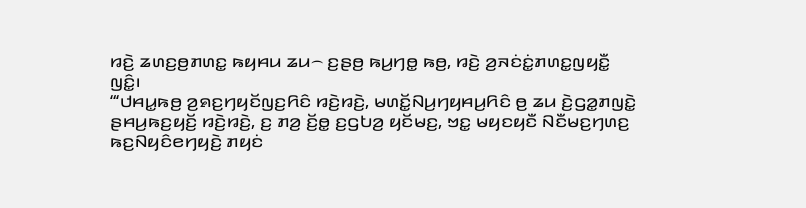ꤙꤢꤧ꤬ ꤘꤛꤢ꤬ꤥ꤬ꤊꤛꤢ꤭ ꤒꤟꤌꤣ ꤘꤣ꤮ ꤢ꤬ꤔꤥ꤬ ꤒꤣ꤬ꤚꤥ꤭ ꤒꤥ꤬, ꤙꤢꤧ꤬ ꤤ꤬ꤏꤢꤦꤢꤦ꤭ꤊꤛꤢ꤭ꤜꤟꤢꤪ꤭ ꤜꤢꤨ꤭꤯
“‘ꤓꤌꤣ꤭ꤒꤥ꤬ ꤤ꤬ꤎꤢ꤬ꤚꤟꤢꤩꤜꤢ꤬ꤖꤢꤨ ꤙꤢꤧ꤬ꤙꤢꤧ꤬, ꤗꤛꤢꤩ꤭ꤡꤣ꤬ꤚꤟꤌꤣ꤬ꤖꤢꤨ ꤥ꤬ ꤘꤣ ꤢꤧ꤬ꤞꤤ꤭ꤊꤜꤢꤧ꤭ ꤔꤌꤣ꤬ꤒꤢ꤬ꤟꤢꤩ꤬ ꤙꤢꤧ꤬ꤙꤢꤧ꤬, ꤢ꤬ ꤊꤤ꤬ ꤢꤩ꤬ꤥ꤭ ꤢ꤬ꤞꤝꤤ꤬ ꤟꤢꤩꤗꤢ꤬, ꤠꤢ꤭ ꤗꤟꤢꤟꤢꤪ ꤡꤢꤪꤗꤢ꤬ꤚꤛꤢ꤬ ꤒꤢ꤬ꤡꤟꤢꤨꤕꤚꤟꤢꤧ꤬ ꤊꤟꤢꤦ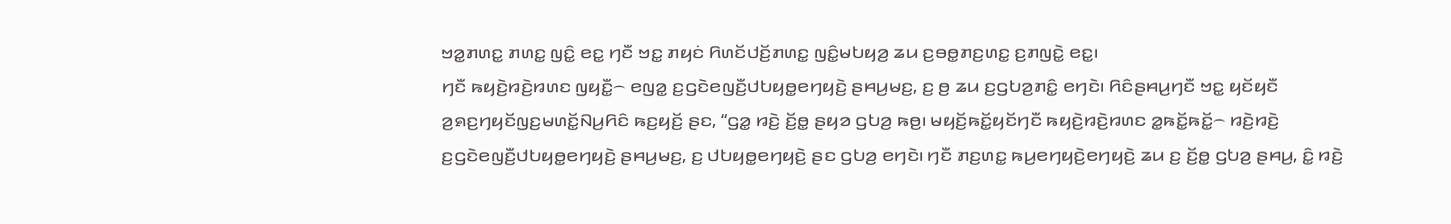ꤠꤤ꤭ꤊꤛꤢ꤭ ꤊꤛꤢ꤭ ꤜꤢꤨ꤭ ꤕꤢ꤭ ꤚꤢꤪ ꤠꤢ꤭ ꤊꤟꤢꤦ ꤖꤛꤢꤩꤓꤢꤩ꤬ꤊꤛꤢ꤭ ꤜꤢꤨ꤭ꤗꤝꤟꤤ꤬ ꤘꤣ ꤢ꤬ꤋꤥ꤭ꤊꤢ꤬ꤛꤢ꤭ ꤢ꤬ꤊꤜꤢꤧ꤭ ꤕꤢ꤭꤯
ꤚꤢꤪ ꤒꤟꤢꤧ꤬ꤙꤢꤧ꤬ꤙꤛꤢ ꤜꤟꤢꤪ꤭꤮ ꤕꤜꤤ꤭ ꤢ꤬ꤞꤢꤧꤕꤜꤢꤪ꤬ꤓꤝꤟꤥ꤭ꤕꤚꤟꤢꤧ꤬ ꤔꤌꤣ꤬ꤗꤢ꤬, ꤢ꤬ ꤥ꤬ ꤘꤣ ꤢ꤬ꤞꤝꤤ꤬ꤊꤢꤨ꤭ ꤕꤚꤢꤧ꤯ ꤖꤢꤨꤔꤌꤣ꤬ꤚꤢꤪ ꤠꤢ꤭ ꤟꤢꤩꤟꤢꤪ ꤤ꤬ꤎꤢ꤬ꤚꤟꤢꤩꤜꤢ꤬ꤗꤛꤢꤩ꤭ꤡꤣ꤬ꤖꤢꤨ ꤒꤢ꤬ꤟꤢꤩ꤬ ꤔꤢ, “ꤞꤤ꤭ ꤙꤢꤧ꤬ ꤢꤩ꤬ꤥ꤭ ꤔꤟꤤ ꤞꤝꤤ꤬ ꤒꤥ꤬꤯ ꤗꤟꤢꤩ꤬ꤒꤢꤩ꤭ꤟꤢꤩꤚꤢꤪ ꤒꤟꤢꤧ꤬ꤙꤢꤧ꤬ꤙꤛꤢ ꤤ꤭ꤒꤢꤩ꤭ꤒꤢꤩ꤭꤮ ꤙꤢꤧ꤬ꤙꤢꤧ꤬ ꤢ꤬ꤞꤢꤧꤕꤜꤢꤪ꤬ꤓꤝꤟꤥ꤭ꤕꤚꤟꤢꤧ꤬ ꤔꤌꤣ꤬ꤗꤢ꤬, ꤢ꤬ ꤓꤝꤟꤥ꤭ꤕꤚꤟꤢꤧ꤬ ꤔꤢ ꤞꤝꤤ꤬ ꤕꤚꤢꤧ꤯ ꤚꤢꤪ ꤊꤢ꤬ꤛꤢ꤭ ꤒꤣ꤬ꤕꤚꤟꤢꤧ꤬ꤕꤚꤟꤢꤧ꤬ ꤘꤣ ꤢ꤬ ꤢꤩ꤬ꤥ꤭ ꤞꤝꤤ꤬ ꤔꤌꤣ꤬, ꤢꤨ꤭ ꤙꤢꤧ꤬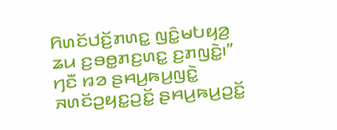ꤖꤛꤢꤩꤓꤢꤩ꤬ꤊꤛꤢ꤭ ꤜꤢꤨ꤭ꤗꤝꤟꤤ꤬ ꤘꤣ ꤢ꤬ꤋꤥ꤭ꤊꤢ꤬ꤛꤢ꤭ ꤢ꤬ꤊꤜꤢꤧ꤭꤯”
ꤚꤢꤪ ꤙꤤ ꤔꤌꤣ꤬ꤒꤣ꤬ꤜꤢꤧ꤭ ꤏꤛꤢꤩꤑꤟꤢ꤭ꤑꤢꤩ꤭ ꤔꤌꤣ꤬ꤒꤣ꤬ꤑꤢꤩ꤭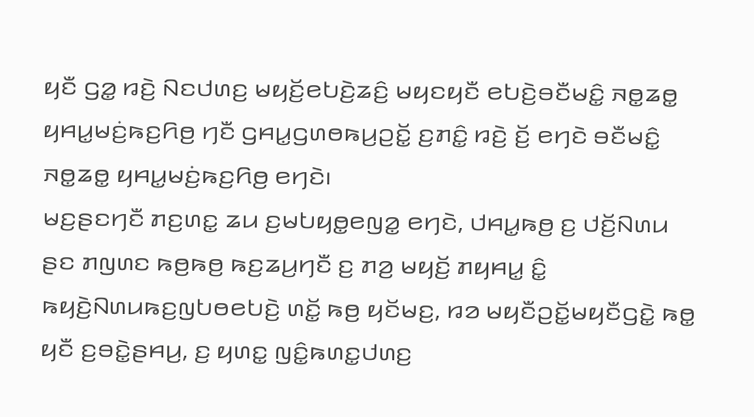ꤟꤢꤪ ꤞꤤ꤭ ꤙꤢꤧ꤬ ꤡꤢꤓꤛꤢ꤬ ꤗꤟꤢꤩ꤬ꤕꤝꤢꤧ꤬ꤘꤢꤨ꤬ ꤗꤟꤢꤟꤢꤪ ꤕꤝꤢꤧ꤬ꤋꤢꤪꤗꤢꤨ꤭ ꤏꤥ꤭ꤘꤥ꤭ ꤟꤌꤣ꤭ꤗꤢꤦ꤬ꤒꤢ꤬ꤖꤥ꤬ ꤚꤢꤪ ꤞꤌꤣ꤭ꤞꤛꤥꤒꤣ꤬ꤑꤢꤩ꤭ ꤢ꤬ꤊꤢꤨ꤭ ꤙꤢꤧ꤬ ꤢꤩ꤬ ꤕꤚꤢꤧ ꤋꤢꤪꤗꤢꤨ꤭ ꤏꤥ꤭ꤘꤥ꤭ ꤟꤌꤣ꤭ꤗꤢꤦ꤬ꤒꤢ꤬ꤖꤥ꤬ ꤕꤚꤢꤧ꤯
ꤗꤢ꤬ꤔꤢꤚꤢꤪ ꤊꤢ꤬ꤛꤢ꤭ ꤘꤣ ꤢ꤬ꤗꤝꤟꤥ꤭ꤕꤜꤤ꤭ ꤕꤚꤢꤧ, ꤓꤌꤣ꤭ꤒꤥ꤬ ꤢ꤬ ꤓꤢꤩ꤬ꤡꤛꤣ ꤔꤢ ꤊꤜꤛꤢ ꤒꤥ꤬ꤒꤥ꤬ ꤒꤢ꤬ꤘꤣ꤬ꤚꤢꤪ ꤢ꤬ ꤊꤤ꤬ ꤗꤟꤢꤩ꤬ ꤊꤟꤌꤣ꤭ ꤢꤨ꤭ ꤒꤟꤢꤧ꤬ꤡꤛꤣꤒꤢ꤬ꤜꤝꤥꤕꤝꤢꤧ꤬ ꤛꤢꤩ꤭ ꤒꤥ꤬ ꤟꤢꤩꤗꤢ꤬, ꤙꤤ ꤗꤟꤢꤪꤑꤢꤩ꤭ꤗꤟꤢꤪꤞꤢꤧ꤭ ꤒꤥ꤭ ꤟꤢꤪ ꤢ꤬ꤋꤢꤧ꤭ꤔꤌꤣ꤬, ꤢ꤬ ꤟꤛꤢ꤭ ꤜꤢꤨ꤭ꤒꤛꤢ꤭ꤓꤛꤢ꤬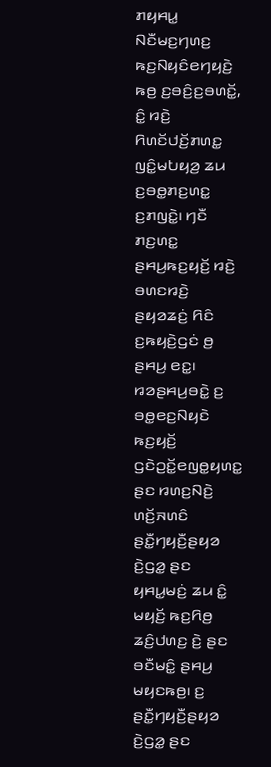ꤊꤟꤌꤣ꤭ ꤡꤢꤪꤗꤢ꤬ꤚꤛꤢ꤬ ꤒꤢ꤬ꤡꤟꤢꤨꤕꤚꤟꤢꤧ꤬ ꤒꤥ꤬ ꤢ꤬ꤋꤢꤨ꤬ꤢ꤬ꤋꤛꤢꤩ꤭, ꤢꤨ꤭ ꤙꤢꤧ꤬ ꤖꤛꤢꤩꤓꤢꤩ꤬ꤊꤛꤢ꤭ ꤜꤢꤨ꤭ꤗꤝꤟꤤ꤬ ꤘꤣ ꤢ꤬ꤋꤥ꤭ꤊꤢ꤬ꤛꤢ꤭ ꤢ꤬ꤊꤜꤢꤧ꤭꤯ ꤚꤢꤪ ꤊꤢ꤬ꤛꤢ꤭ ꤔꤌꤣ꤬ꤒꤢ꤬ꤟꤢꤩ꤬ ꤙꤢꤧ꤬ ꤋꤛꤢꤙꤢꤧ꤬ ꤔꤟꤤꤘꤢꤦ꤬ ꤖꤢꤨ ꤢ꤬ꤒꤟꤢꤧ꤬ꤞꤢꤦ ꤥ꤬ ꤔꤌꤣ꤬ ꤕꤢ꤭꤯
ꤙꤤꤔꤌꤣ꤬ꤋꤢꤧ꤭ ꤢ꤬ ꤋꤥ꤭ꤕꤢ꤬ꤡꤟꤢꤧ ꤒꤢ꤬ꤟꤢꤩ꤬ ꤞꤢꤧꤑꤢꤩ꤭ꤕꤜꤥ꤭ꤟꤛꤢ꤭ ꤔꤢ ꤙꤛꤢ꤬ꤡꤢꤧ꤬ ꤛꤢꤩ꤬ꤏꤛꤢꤨ ꤔꤢꤪ꤭ꤚꤟꤢꤪ꤬ꤔꤟꤤ ꤢꤧ꤬ꤞꤤ꤭ ꤔꤢ ꤟꤌꤣ꤭ꤗꤢꤦ꤬ ꤘꤣ ꤢꤨ꤭ ꤗꤟꤢꤩ꤬ ꤒꤢ꤬ꤖꤥ꤬ ꤘꤢꤨ꤬ꤓꤛꤢ꤬ ꤢꤧ꤬ ꤔꤢ ꤋꤢꤪꤗꤢꤨ꤭ ꤔꤌꤣ꤬ ꤗꤟꤢꤒꤥ꤬꤯ ꤢ꤬ ꤔꤢꤪ꤭ꤚꤟꤢꤪ꤬ꤔꤟꤤ ꤢꤧ꤬ꤞꤤ꤭ ꤔꤢ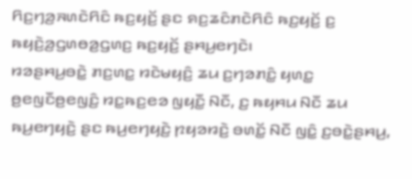ꤖꤢ꤬ꤚꤤ꤬ꤏꤛꤢꤧꤖꤢꤨ ꤒꤢ꤬ꤟꤢꤩ꤬ ꤔꤢ ꤎꤢ꤬ꤘꤢꤨꤊꤢꤧꤖꤢꤨ ꤒꤢ꤬ꤟꤢꤩ꤬ ꤢ꤬ ꤒꤟꤢꤧ꤬ꤤ꤬ꤞꤛꤥꤤ꤬ꤞꤛꤢ꤬ ꤒꤢ꤬ꤟꤢꤩ꤬ ꤔꤌꤣ꤬ꤕꤚꤢꤧ꤯
ꤙꤤꤔꤌꤣ꤬ꤋꤢꤧ꤭ ꤊꤢ꤬ꤛꤢ꤭ ꤙꤢꤧꤗꤟꤢꤨ꤬ ꤘꤣ ꤢ꤬ꤚꤤꤊꤢꤨ꤭ ꤟꤛꤢ꤭ ꤥ꤬ꤕꤜꤢꤪꤥ꤬ꤕꤜꤢꤨ꤬ ꤙꤢ꤭ꤒꤢ꤬ꤕꤤ ꤜꤟꤢꤪ꤭ ꤡꤢꤪ, ꤢ꤬ ꤒꤟꤌꤣ ꤡꤢꤪ ꤘꤣ ꤒꤣ꤬ꤕꤚꤟꤢꤧ꤬ ꤔꤢ ꤒꤣ꤬ꤕꤚꤟꤢꤧ꤬ ꤐꤟꤤꤙꤢꤧ꤬ ꤋꤛꤢꤩ꤭ ꤡꤢꤪ ꤜꤢꤨ꤭ ꤢ꤬ꤋꤢꤧ꤭ꤔꤌꤣ꤬,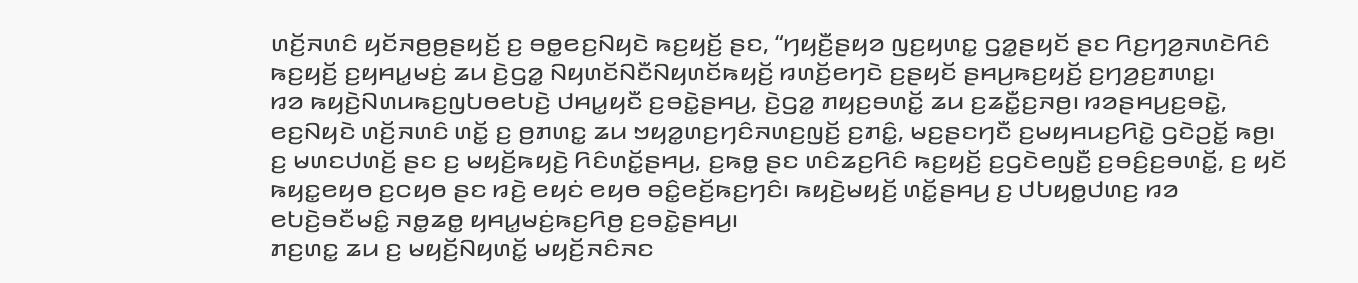ꤛꤢꤩ꤬ꤏꤛꤢꤨ ꤟꤢꤩꤏꤥ꤬ꤥ꤬ꤔꤟꤢꤩ꤬ ꤢ꤬ ꤋꤥ꤭ꤕꤢ꤬ꤡꤟꤢꤧ ꤒꤢ꤬ꤟꤢꤩ꤬ ꤔꤢ, “ꤚꤟꤢꤪ꤬ꤔꤟꤤ ꤜꤢ꤬ꤟꤛꤢ꤭ ꤞꤤ꤭ꤔꤟꤢꤩ ꤔꤢ ꤖꤢ꤬ꤚꤤ꤬ꤏꤛꤢꤧꤖꤢꤨ ꤒꤢ꤬ꤟꤢꤩ꤬ ꤢ꤬ꤟꤌꤣ꤭ꤗꤢꤦ꤬ ꤘꤣ ꤢꤧ꤬ꤞꤤ꤭ ꤡꤟꤛꤢꤩꤡꤢꤪꤡꤟꤛꤢꤩꤒꤟꤢꤩ꤬ ꤙꤛꤢꤩ꤬ꤕꤚꤢꤧ ꤢ꤬ꤔꤟꤢꤩ ꤔꤌꤣ꤬ꤒꤢ꤬ꤟꤢꤩ꤬ ꤢ꤬ꤚꤤ꤬ꤢ꤬ꤊꤛꤢ꤭꤯
ꤙꤤ ꤒꤟꤢꤧ꤬ꤡꤛꤣꤒꤢ꤬ꤜꤝꤥꤕꤝꤢꤧ꤬ ꤓꤌꤣ꤭ꤟꤢꤪ ꤢ꤬ꤋꤢꤧ꤭ꤔꤌꤣ꤬, ꤢꤧ꤬ꤞꤤ꤭ ꤊꤟꤢ꤬ꤋꤛꤢꤩ꤭ ꤘꤣ ꤢ꤬ꤘꤢꤪ꤭ꤢ꤬ꤏꤥ꤬꤯ ꤙꤤꤔꤌꤣ꤬ꤢ꤬ꤋꤢꤧ꤭, ꤕꤢ꤬ꤡꤟꤢꤧ ꤛꤢꤩ꤬ꤏꤛꤢꤨ ꤛꤢꤩ꤭ ꤢ꤬ ꤥ꤬ꤊꤛꤢ꤭ ꤘꤣ ꤠꤟꤤ꤭ꤛꤢ꤬ꤚꤢꤨꤏꤛꤢ꤬ꤜꤢꤩ꤬ ꤢ꤬ꤊꤢꤨ꤭, ꤗꤢ꤬ꤔꤢꤚꤢꤪ ꤢ꤬ꤗꤟꤌꤣꤢ꤬ꤖꤢꤧ꤭ ꤞꤢꤧꤑꤢꤩ꤭ ꤒꤥ꤬꤯
ꤢ꤬ ꤗꤛꤢꤓꤛꤢꤩ꤬ ꤔꤢ ꤢ꤬ ꤗꤟꤢꤩ꤬ꤒꤟꤢꤧ꤬ ꤖꤢꤨꤛꤢꤩ꤭ꤔꤌꤣ꤬, ꤢ꤬ꤒꤥ꤭ ꤔꤢ ꤛꤢꤨꤘꤢ꤬ꤖꤢꤨ ꤒꤢ꤬ꤟꤢꤩ꤬ ꤢ꤬ꤞꤢꤧꤕꤜꤢꤪ꤬ ꤢ꤬ꤋꤢꤨ꤬ꤢ꤬ꤋꤛꤢꤩ꤭, ꤢ꤬ ꤟꤢꤩ ꤒꤟꤢ꤭ꤕꤟꤥ ꤢ꤬ꤍꤟꤥ ꤔꤢ ꤙꤢꤧ꤬ ꤕꤟꤢꤦ ꤕꤟꤥ ꤋꤢꤨ꤭ꤕꤢꤩ꤬ꤒꤢ꤬ꤚꤢꤨ꤯ ꤒꤟꤢꤧ꤬ꤗꤟꤢꤩ꤬ ꤛꤢꤩ꤭ꤔꤌꤣ꤬ ꤢ꤬ ꤓꤝꤟꤥ꤭ꤓꤛꤢ꤬ ꤙꤤ ꤕꤝꤢꤧ꤬ꤋꤢꤪꤗꤢꤨ꤭ ꤏꤥ꤭ꤘꤥ꤭ ꤟꤌꤣ꤭ꤗꤢꤦ꤬ꤒꤢ꤬ꤖꤥ꤬ ꤢ꤬ꤋꤢꤧ꤭ꤔꤌꤣ꤬꤯
ꤊꤢ꤬ꤛꤢ꤭ ꤘꤣ ꤢ꤬ ꤗꤟꤢꤩ꤬ꤡꤟꤛꤢꤩ꤭ ꤗꤟꤢꤩ꤬ꤏꤢꤨꤏꤢ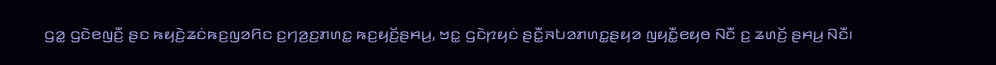ꤞꤤ꤭ ꤞꤢꤧꤕꤜꤢꤪ꤬ ꤔꤢ ꤒꤟꤢꤧ꤬ꤘꤢꤦꤒꤢ꤬ꤜꤤꤖꤢ ꤢ꤬ꤚꤤ꤬ꤢ꤬ꤊꤛꤢ꤭ ꤒꤢ꤬ꤟꤢꤩ꤬ꤔꤌꤣ꤬, ꤠꤢ꤭ ꤞꤢꤧꤐꤟꤢꤦ ꤔꤢꤪ꤭ꤏꤝꤤꤊꤛꤢ꤭ꤔꤟꤤ ꤜꤟꤢꤪ꤭ꤕꤟꤥ ꤡꤢꤪ ꤢ꤬ ꤘꤛꤢꤩ꤬ ꤔꤌꤣ꤬ ꤡꤢꤪ꤯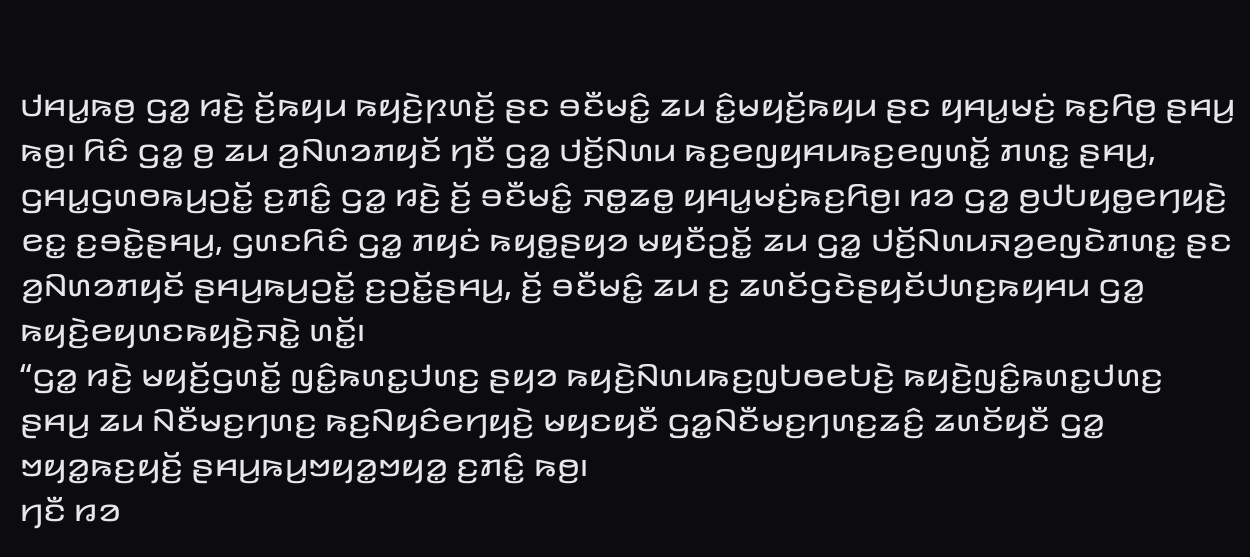ꤓꤌꤣ꤭ꤒꤥ꤬ ꤞꤤ꤭ ꤙꤢꤧ꤬ ꤢꤩ꤬ꤒꤟꤣ ꤒꤟꤢꤧ꤬ꤐꤛꤢꤩ꤬ ꤔꤢ ꤋꤢꤪꤗꤢꤨ꤭ ꤘꤣ ꤢꤨ꤭ꤗꤟꤢꤩ꤬ꤒꤟꤣ ꤔꤢ ꤟꤌꤣ꤭ꤗꤢꤦ꤬ ꤒꤢ꤬ꤖꤥ꤬ ꤔꤌꤣ꤬ ꤒꤥ꤬꤯ ꤖꤢꤨ ꤞꤤ꤭ ꤥ꤬ ꤘꤣ ꤤ꤬ꤡꤛꤤꤊꤟꤢꤩ ꤚꤢꤪ ꤞꤤ꤭ ꤓꤢꤩ꤬ꤡꤛꤣ ꤒꤢ꤬ꤕꤜꤟꤌꤣꤒꤢ꤬ꤕꤜꤛꤢꤩ꤭ ꤊꤛꤢ꤭ ꤔꤌꤣ꤬, ꤞꤌꤣ꤭ꤞꤛꤥꤒꤣ꤬ꤑꤢꤩ꤭ ꤢ꤬ꤊꤢꤨ꤭ ꤞꤤ꤭ ꤙꤢꤧ꤬ ꤢꤩ꤬ ꤋꤢꤪꤗꤢꤨ꤭ ꤏꤥ꤭ꤘꤥ꤭ ꤟꤌꤣ꤭ꤗꤢꤦ꤬ꤒꤢ꤬ꤖꤥ꤬꤯ ꤙꤤ ꤞꤤ꤭ ꤥ꤬ꤓꤝꤟꤥ꤭ꤕꤚꤟꤢꤧ꤬ ꤕꤢ꤭ ꤢ꤬ꤋꤢꤧ꤭ꤔꤌꤣ꤬, ꤞꤛꤢꤖꤢꤨ ꤞꤤ꤭ ꤊꤟꤢꤦ ꤒꤟꤥ꤭ꤔꤟꤤ ꤗꤟꤢꤪꤑꤢꤩ꤭ ꤘꤣ ꤞꤤ꤭ ꤓꤢꤩ꤬ꤡꤛꤣꤏꤤ꤬ꤕꤜꤢꤧꤊꤛꤢ꤭ ꤔꤢ ꤤ꤬ꤡꤛꤤꤊꤟꤢꤩ ꤔꤌꤣ꤬ꤒꤣ꤬ꤑꤢꤩ꤭ ꤢ꤬ꤑꤢꤩ꤭ꤔꤌꤣ꤬, ꤢꤩ꤬ ꤋꤢꤪꤗꤢꤨ꤭ ꤘꤣ ꤢ꤬ ꤘꤛꤢꤩꤞꤢꤧꤔꤟꤢꤩꤓꤛꤢ꤬ꤒꤟꤌꤣ ꤞꤤ꤭ ꤒꤟꤢꤧ꤬ꤕꤟꤛꤢꤒꤟꤢꤧ꤬ꤏꤢꤧ꤭ ꤛꤢꤩ꤭꤯
“ꤞꤤ꤭ ꤙꤢꤧ꤬ ꤗꤟꤢꤩ꤬ꤞꤛꤢꤩ꤭ ꤜꤢꤨ꤭ꤒꤛꤢ꤭ꤓꤛꤢ꤬ ꤔꤟꤤ ꤒꤟꤢꤧ꤬ꤡꤛꤣꤒꤢ꤬ꤜꤝꤥꤕꤝꤢꤧ꤬ ꤒꤟꤢꤧ꤬ꤜꤢꤨ꤭ꤒꤛꤢ꤭ꤓꤛꤢ꤬ ꤔꤌꤣ꤬ ꤘꤣ ꤡꤢꤪꤗꤢ꤬ꤚꤛꤢ꤬ ꤒꤢ꤬ꤡꤟꤢꤨꤕꤚꤟꤢꤧ꤬ ꤗꤟꤢꤟꤢꤪ ꤞꤤ꤭ꤡꤢꤪꤗꤢ꤬ꤚꤛꤢ꤬ꤘꤢꤨ꤬ ꤘꤛꤢꤩꤟꤢꤪ ꤞꤤ꤭ ꤠꤟꤤ꤭ꤒꤢ꤬ꤟꤢꤩ꤬ ꤔꤌꤣ꤬ꤒꤣ꤬ꤠꤟꤤ꤭ꤠꤟꤤ꤭ ꤢ꤬ꤊꤢꤨ꤭ ꤒꤥ꤬꤯
ꤚꤢꤪ ꤙꤤ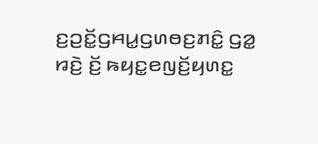ꤢ꤬ꤑꤢꤩ꤭ꤞꤌꤣ꤭ꤞꤛꤥꤢ꤬ꤊꤢꤨ꤭ ꤞꤤ꤭ ꤙꤢꤧ꤬ ꤢꤩ꤬ ꤒꤟꤢ꤭ꤕꤜꤢꤩ꤬ꤟꤛꤢ꤭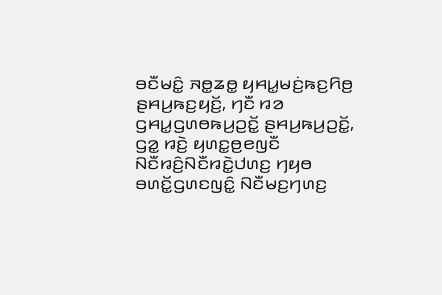ꤋꤢꤪꤗꤢꤨ꤭ ꤏꤥ꤭ꤘꤥ꤭ ꤟꤌꤣ꤭ꤗꤢꤦ꤬ꤒꤢ꤬ꤖꤥ꤬ ꤔꤌꤣ꤬ꤒꤢ꤬ꤟꤢꤩ꤬, ꤚꤢꤪ ꤙꤤ ꤞꤌꤣ꤭ꤞꤛꤥꤒꤣ꤬ꤑꤢꤩ꤭ ꤔꤌꤣ꤬ꤒꤣ꤬ꤑꤢꤩ꤭, ꤞꤤ꤭ ꤙꤢꤧ꤬ ꤟꤛꤢ꤭ꤥ꤬ꤕꤜꤢꤪ ꤡꤢꤪꤙꤢꤨ꤬ꤡꤢꤪꤙꤢꤧ꤭ꤓꤛꤢ꤬ ꤚꤟꤥ ꤋꤛꤢꤩ꤭ꤞꤛꤢꤜꤢꤨ꤭ ꤡꤢꤪꤗꤢ꤬ꤚꤛꤢ꤬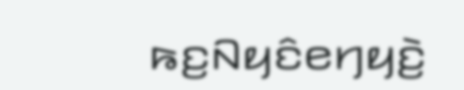ꤒꤢ꤬ꤡꤟꤢꤨꤕꤚꤟꤢꤧ꤬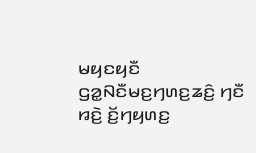ꤗꤟꤢꤟꤢꤪ ꤞꤤ꤭ꤡꤢꤪꤗꤢ꤬ꤚꤛꤢ꤬ꤘꤢꤨ꤬ ꤚꤢꤪ ꤙꤢꤧ꤬ ꤢꤩ꤬ꤚꤟꤛꤢ꤬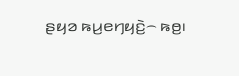ꤔꤟꤤ ꤒꤣ꤬ꤕꤚꤟꤢꤧ꤬꤮ ꤒꤥ꤬꤯